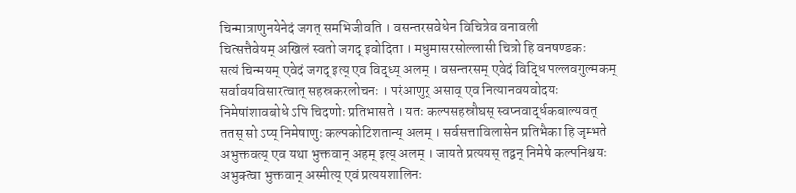चिन्मात्राणुनयेनेदं जगत् समभिजीवति । वसन्तरसवेधेन विचित्रेव वनावली
चित्सत्तैवेयम् अखिलं स्वतो जगद् इवोदिता । मधुमासरसोल्लासी चित्रो हि वनषण्डकः
सत्यं चिन्मयम् एवेदं जगद् इत्य् एव विद्ध्य् अलम् । वसन्तरसम् एवेदं विद्धि पल्लवगुल्मकम्
सर्वावयविसारत्वात् सहस्रकरलोचनः । परंआणुर् असाव् एव नित्यानवयवोदयः
निमेषांशावबोधे ऽपि चिदणोः प्रतिभासते । यतः कल्पसहस्रौघस् स्वप्नवार्द्धकबाल्यवत्
ततस् सो ऽप्य् निमेषाणुः कल्पकोटिशतान्य् अलम् । सर्वसत्ताविलासेन प्रतिभैका हि जृम्भते
अभुक्तवत्य् एव यथा भुक्तवान् अहम् इत्य् अलम् । जायते प्रत्ययस् तद्वन् निमेषे कल्पनिश्चयः
अभुक्त्वा भुक्तवान् अस्मीत्य् एवं प्रत्ययशालिनः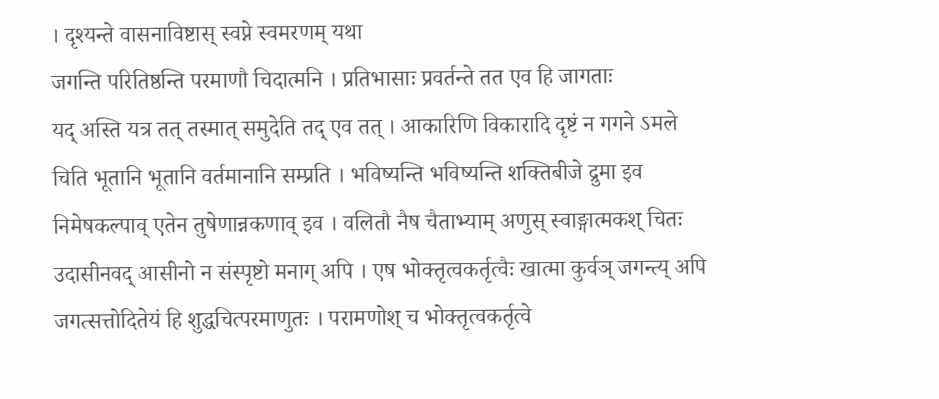। दृश्यन्ते वासनाविष्टास् स्वप्ने स्वमरणम् यथा
जगन्ति परितिष्ठन्ति परमाणौ चिदात्मनि । प्रतिभासाः प्रवर्तन्ते तत एव हि जागताः
यद् अस्ति यत्र तत् तस्मात् समुदेति तद् एव तत् । आकारिणि विकारादि दृष्टं न गगने ऽमले
चिति भूतानि भूतानि वर्तमानानि सम्प्रति । भविष्यन्ति भविष्यन्ति शक्तिबीजे द्रुमा इव
निमेषकल्पाव् एतेन तुषेणान्नकणाव् इव । वलितौ नैष चैताभ्याम् अणुस् स्वाङ्गात्मकश् चितः
उदासीनवद् आसीनो न संस्पृष्टो मनाग् अपि । एष भोक्तृत्वकर्तृत्वैः खात्मा कुर्वञ् जगन्त्य् अपि
जगत्सत्तोदितेयं हि शुद्धचित्परमाणुतः । परामणोश् च भोक्तृत्वकर्तृत्वे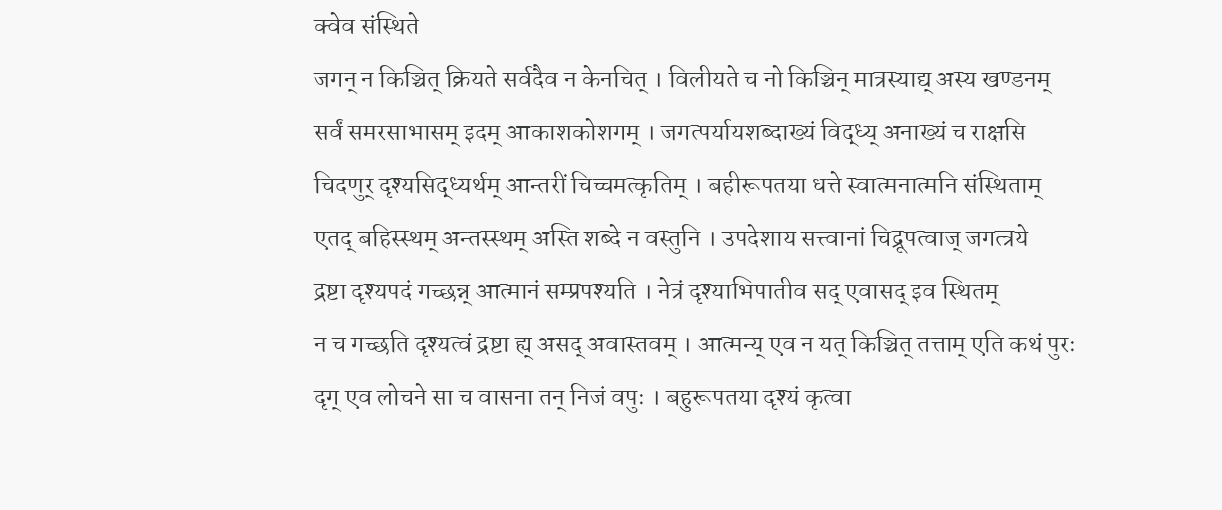क्वेव संस्थिते
जगन् न किञ्चित् क्रियते सर्वदैव न केनचित् । विलीयते च नो किञ्चिन् मात्रस्याद्य् अस्य खण्डनम्
सर्वं समरसाभासम् इदम् आकाशकोशगम् । जगत्पर्यायशब्दाख्यं विद्ध्य् अनाख्यं च राक्षसि
चिदणुर् दृश्यसिद्ध्यर्थम् आन्तरीं चिच्चमत्कृतिम् । बहीरूपतया धत्ते स्वात्मनात्मनि संस्थिताम्
एतद् बहिस्स्थम् अन्तस्स्थम् अस्ति शब्दे न वस्तुनि । उपदेशाय सत्त्वानां चिद्रूपत्वाज् जगत्त्रये
द्रष्टा दृश्यपदं गच्छन्न् आत्मानं सम्प्रपश्यति । नेत्रं दृश्याभिपातीव सद् एवासद् इव स्थितम्
न च गच्छति दृश्यत्वं द्रष्टा ह्य् असद् अवास्तवम् । आत्मन्य् एव न यत् किञ्चित् तत्ताम् एति कथं पुरः
दृग् एव लोचने सा च वासना तन् निजं वपुः । बहुरूपतया दृश्यं कृत्वा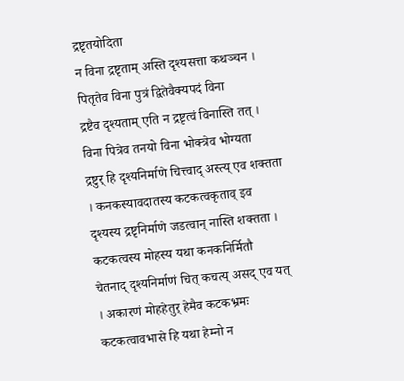द्रष्टृतयोदिता
न विना द्रष्टृताम् अस्ति दृश्यसत्ता कथञ्चन । पितृतेव विना पुत्रं द्वितेवैक्यपदं विना
द्रष्टैव दृश्यताम् एति न द्रष्टृत्वं विनास्ति तत् । विना पित्रेव तनयो विना भोक्त्रेव भोग्यता
द्रष्टुर् हि दृश्यनिर्माणे चित्त्वाद् अस्त्य् एव शक्तता । कनकस्यावदातस्य कटकत्वकृताव् इव
दृश्यस्य द्रष्टृनिर्माणे जडत्वान् नास्ति शक्तता । कटकत्वस्य मोहस्य यथा कनकनिर्मितौ
चेतनाद् दृश्यनिर्माणं चित् कचत्य् असद् एव यत् । अकारणं मोहहेतुर् हेमैव कटकभ्रमः
कटकत्वावभासे हि यथा हेम्नो न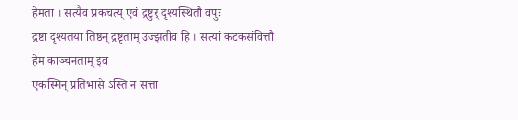हेमता । सत्यैव प्रकचत्य् एवं द्रष्टुर् दृश्यस्थितौ वपुः
द्रष्टा दृश्यतया तिष्ठन् द्रष्टृताम् उज्झतीव हि । सत्यां कटकसंवित्तौ हेम काञ्चनताम् इव
एकस्मिन् प्रतिभासे ऽस्ति न सत्ता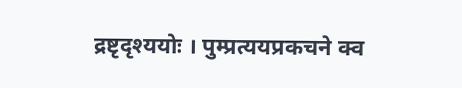द्रष्टृदृश्ययोः । पुम्प्रत्ययप्रकचने क्व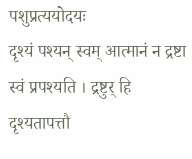पशुप्रत्ययोदयः
दृश्यं पश्यन् स्वम् आत्मानं न द्रष्टा स्वं प्रपश्यति । द्रष्टुर् हि दृश्यतापत्तौ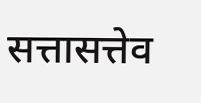सत्तासत्तेव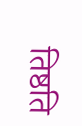तिष्ठति